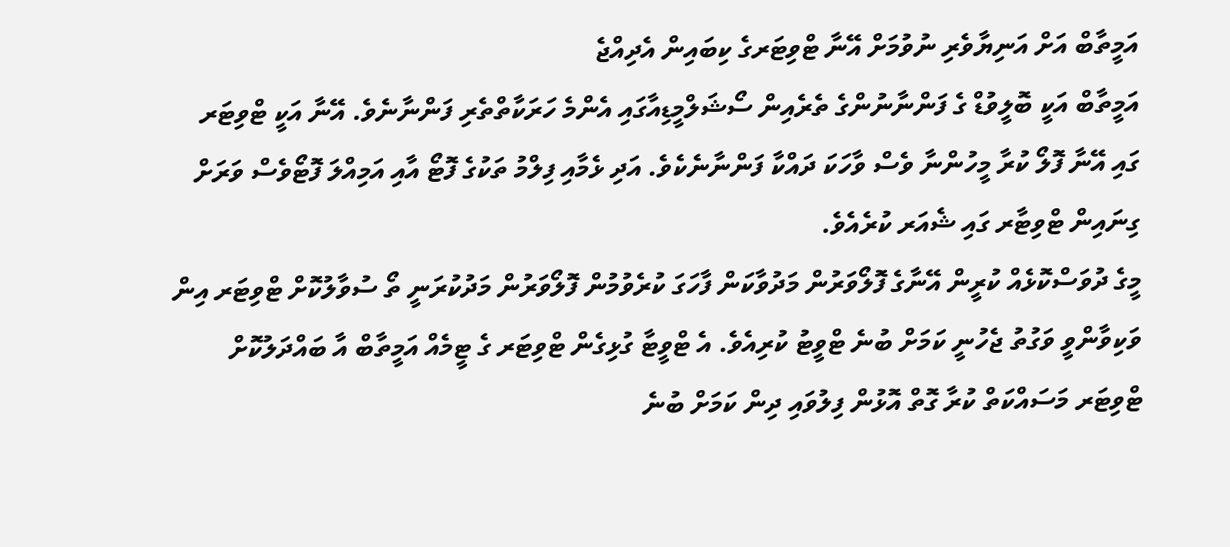އަމީތާބް އަށް އަނިޔާވެރި ނުވުމަށް އޭނާ ޓްވިޓަރގެ ކިބައިން އެދިއްޖެ
އަމީތާބް އަކީ ބޮލީވުޑް ގެ ފަންނާނުންގެ ތެރެއިން ސޯޝަލްމީޑިއާގައި އެންމެ ހަރަކާތްތެރި ފަންނާނެވެ. އޭނާ އަކީ ޓްވިޓަރ ގައި އޭނާ ފޮލޯ ކުރާ މީހުންނާ ވެސް ވާހަކަ ދައްކާ ފަންނާނެކެވެ. އަދި ޅެމާއި ފިލްމު ތަކުގެ ފޮޓޯ އާއި އަމިއްލަ ފޮޓޯވެސް ވަރަށް ގިނައިން ޓްވިޓާރ ގައި ޝެއަރ ކުރެއެވެ.
މީގެ ދުވަސްކޮޅެއް ކުރީން އޭނާގެ ފޮލޯވަރުން މަދުވާކަން ފާހަގަ ކުރެވުމުން ފޮލޯވަރުން މަދުކުރަނީ ތޯ ސުވާލުކޮށް ޓްވިޓަރ އިން ވަކިވާންވީ ވަގުތު ޖެހުނީ ކަމަށް ބުނެ ޓްވީޓު ކުރިއެވެ. އެ ޓްވީޓާ ގުޅިގެން ޓްވިޓަރ ގެ ޓީމެއް އަމީތާބް އާ ބައްދަލުކޮށް ޓްވިޓަރ މަސައްކަތް ކުރާ ގޮތް އޮޅުން ފިލުވައި ދިން ކަމަށް ބުނެ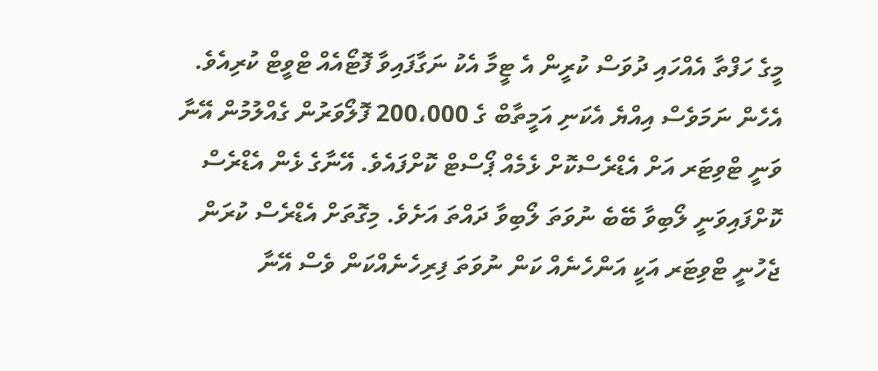މީގެ ހަފްތާ އެއްހައި ދުވަސް ކުރީން އެ ޓީމާ އެކު ނަގާފައިވާ ފޮޓޯއެއް ޓްވީޓް ކުރިއެވެ.
އެހެން ނަމަވެސް އިއްޔެ އެކަނި އަމީތާބް ގެ 200،000 ފޮލޯވަރުން ގެއްލުމުން އޭނާ ވަނީ ޓްވިޓަރ އަށް އެޑްރެސްކޮށް ޅެމެއް ޕޯސްޓް ކޮށްފައެވެ. އޭނާގެ ޅެން އެޑްރެސް ކޮށްފައިވަނީ ލޯބިވާ ބޭބެ ނުވަތަ ލޯބިވާ ދައްތަ އަށެވެ. މިގޮތަށް އެޑްރެސް ކުރަން ޖެހުނީ ޓްވިޓަރ އަކީ އަންހެނެއް ކަން ނުވަތަ ފިރިހެނެއްކަން ވެސް އޭނާ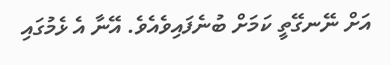އަށް ނޭނގޭތީ ކަމަށް ބުނެފައިވެއެވެ. އޭނާ އެ ޅެމުގައި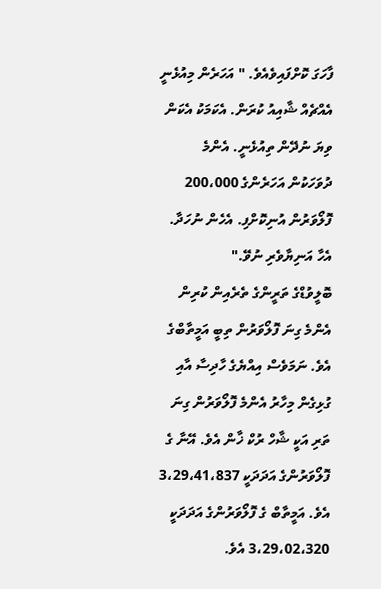ފާހަގަ ކޮށްފައިވެއެވެ. " އަހަރެން މިއުޅެނީ އެއްޗެއް ޝާއިއު ކުރަން. އެކަމަކު އެކަން ވިޔަ ނުދޭން ތިއުޅެނީ. އެންމެ ދުވަހަކުން އަހަރެންގެ 200،000 ފޮލޯވަރުން އުނިކޮށްފި. އެހެން ނުހަދާ. އެހާ އަނިޔާވެރި ނުވޭ."
ބޮލީވުޑްގެ ތަރީންގެ ތެރެއިން ކުރިން އެންމެ ގިނަ ފޮލޯވަރުން ތިބީ އަމީތާބްގެ އެވެ. ނަމަވެސް އިއްޔެގެ ހާދިސާ އާއި ގުޅިގެން މިހާރު އެންމެ ފޮލޯވަރުން ގިނަ ތަރި އަކީ ޝާހް ރުކް ޚާން އެވެ. އޭނާ ގެ ފޮލޯވަރުންގެ އަދަދަކީ 3،29،41،837 އެވެ. އަމީތާބް ގެ ފޮލޯވަރުންގެ އަދަދަކީ 3،29،02،320 އެވެ.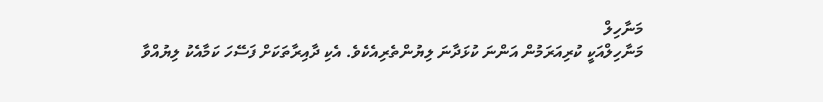މަނާހިލް
މަނާހިލްއަކީ ކުރިއަރަމުން އަންނަ ކުޅަދާނަ ލިޔުންތެރިއެކެވެ. އެކި ދާއިރާތަކަށް ފަސޭހަ ކަމާއެކު ލިޔުއްވާ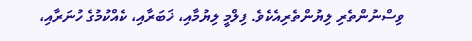ވިސްނުންތެރި ލިޔުންތެރިއެކެވެ. ފިލްމީ ލިޔުމާއި، ޚަބަރާއި، ކެއްކުމުގެ ހުނަރާއި،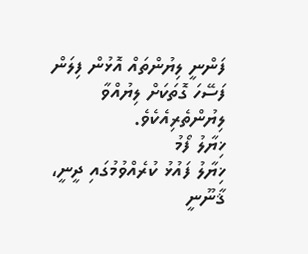ފަންނީ ލިޔުންތައް އޮޅުން ފިލަން ފަސޭހަ ގޮތަކަށް ލިޔުއްވާ ލިޔުންތެރިއެކެވެ.
ޚިޔާލު ފޯމު
ޚިޔާލު ފައުޅު ކުރެއްވުމުގައި ދީނީ، ޤާނޫނީ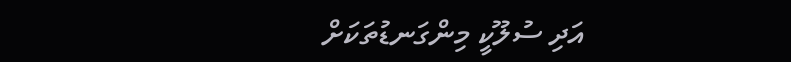އަދި ސުލޫކީ މިންގަނޑުތަކަށް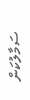ސަމާލުކަން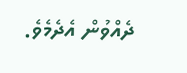ދެއްވުން އެދެމެވެ.